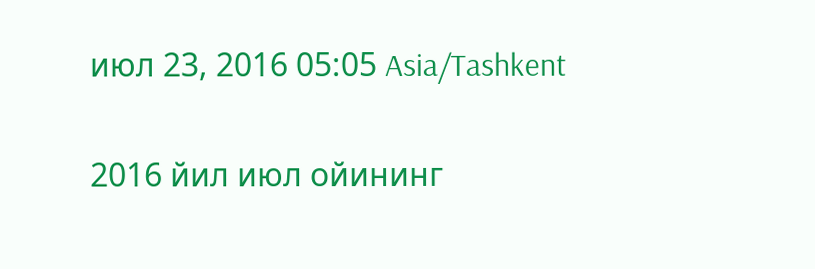июл 23, 2016 05:05 Asia/Tashkent

2016 йил июл ойининг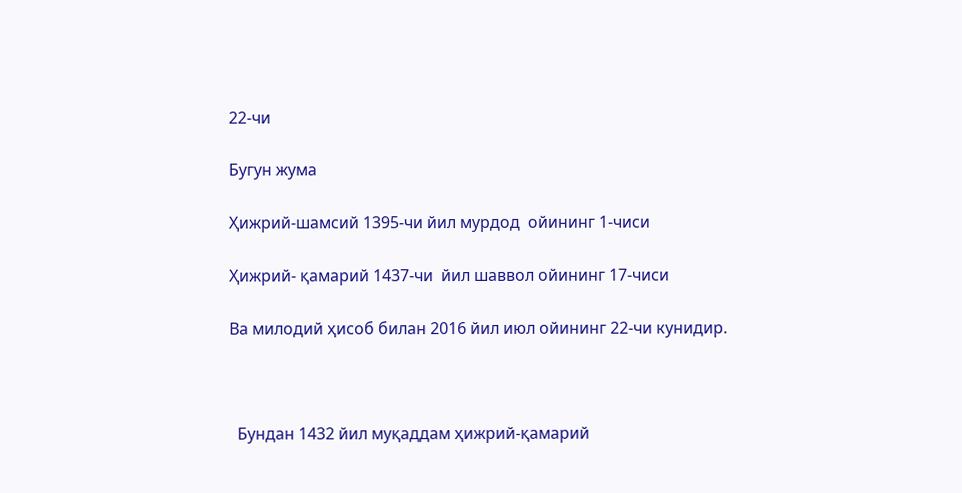22-чи

Бугун жума

Ҳижрий-шамсий 1395-чи йил мурдод  ойининг 1-чиси

Ҳижрий- қамарий 1437-чи  йил шаввол ойининг 17-чиси

Ва милодий ҳисоб билан 2016 йил июл ойининг 22-чи кунидир.



  Бундан 1432 йил муқаддам ҳижрий-қамарий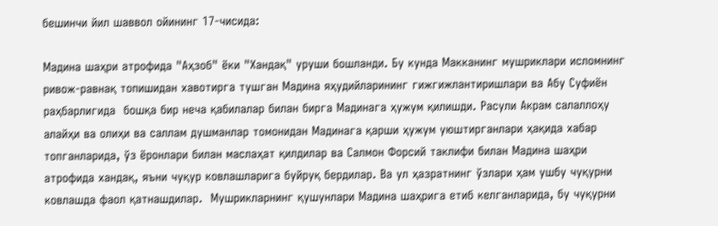бешинчи йил шаввол ойининг 17-чисида:

Мадина шаҳри атрофида "Аҳзоб" ёки "Хандақ" уруши бошланди. Бу кунда Макканинг мушриклари исломнинг ривож-равнақ топишидан хавотирга тушган Мадина яҳудийларининг гижгижлантиришлари ва Абу Суфиён раҳбарлигида  бошқа бир неча қабилалар билан бирга Мадинага ҳужум қилишди. Расули Акрам салаллоҳу алайҳи ва олиҳи ва саллам душманлар томонидан Мадинага қарши ҳужум уюштирганлари ҳақида хабар топганларида, ўз ёронлари билан маслаҳат қилдилар ва Салмон Форсий таклифи билан Мадина шаҳри атрофида хандақ, яъни чуқур ковлашларига буйруқ бердилар. Ва ул ҳазратнинг ўзлари ҳам ушбу чуқурни ковлашда фаол қатнашдилар.  Мушрикларнинг қушунлари Мадина шаҳрига етиб келганларида, бу чуқурни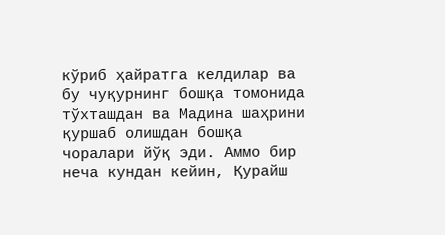кўриб ҳайратга келдилар ва бу чуқурнинг бошқа томонида тўхташдан ва Мадина шаҳрини қуршаб олишдан бошқа чоралари йўқ эди. Аммо бир неча кундан кейин, Қурайш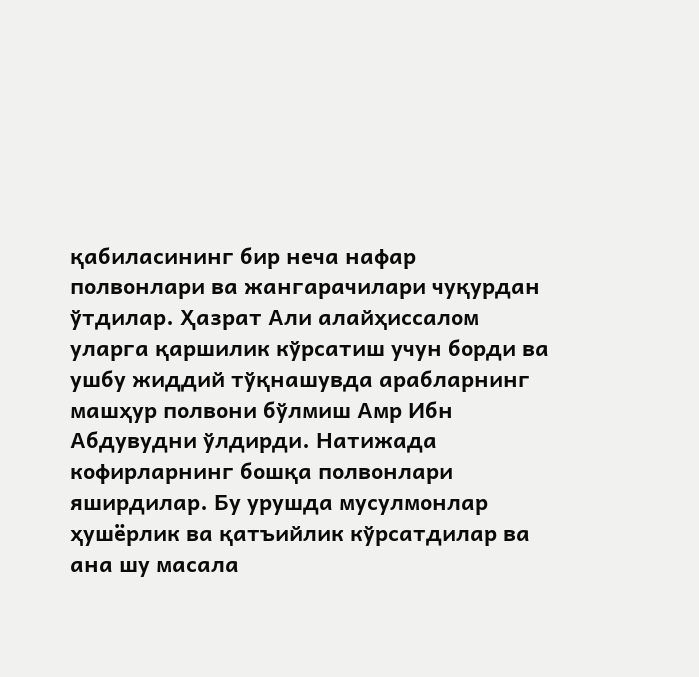қабиласининг бир неча нафар полвонлари ва жангарачилари чуқурдан ўтдилар. Ҳазрат Али алайҳиссалом уларга қаршилик кўрсатиш учун борди ва ушбу жиддий тўқнашувда арабларнинг машҳур полвони бўлмиш Амр Ибн Абдувудни ўлдирди. Натижада кофирларнинг бошқа полвонлари яширдилар. Бу урушда мусулмонлар ҳушёрлик ва қатъийлик кўрсатдилар ва ана шу масала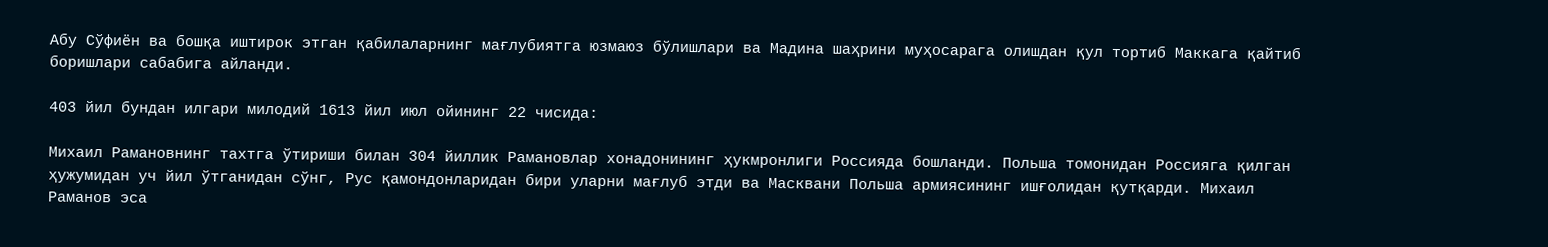Абу Сўфиён ва бошқа иштирок этган қабилаларнинг мағлубиятга юзмаюз бўлишлари ва Мадина шаҳрини муҳосарага олишдан қул тортиб Маккага қайтиб боришлари сабабига айланди.

403 йил бундан илгари милодий 1613 йил июл ойининг 22 чисида:

Михаил Рамановнинг тахтга ўтириши билан 304 йиллик Рамановлар хонадонининг ҳукмронлиги Россияда бошланди. Польша томонидан Россияга қилган ҳужумидан уч йил ўтганидан сўнг, Рус қамондонларидан бири уларни мағлуб этди ва Масквани Польша армиясининг ишғолидан қутқарди. Михаил Раманов эса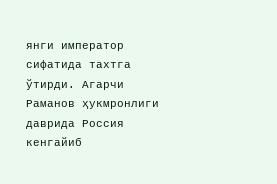янги император сифатида тахтга ўтирди. Агарчи Раманов ҳукмронлиги даврида Россия кенгайиб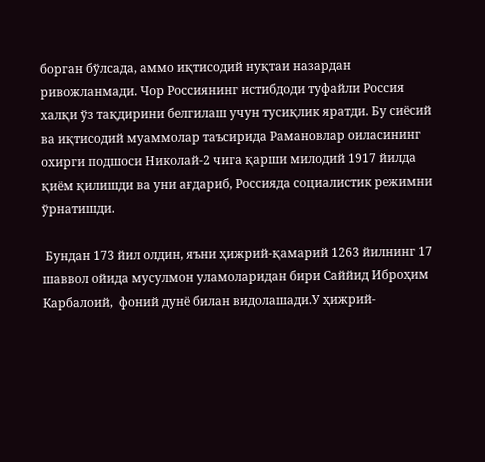борган бўлсада, аммо иқтисодий нуқтаи назардан ривожланмади. Чор Россиянинг истибдоди туфайли Россия халқи ўз тақдирини белгилаш учун тусиқлик яратди. Бу сиёсий ва иқтисодий муаммолар таъсирида Рамановлар оиласининг охирги подшоси Николай-2 чига қарши милодий 1917 йилда қиём қилишди ва уни ағдариб, Россияда социалистик режимни ўрнатишди.

 Бундан 173 йил олдин, яъни ҳижрий-қамарий 1263 йилнинг 17 шаввол ойида мусулмон уламоларидан бири Саййид Иброҳим Карбалоий,  фоний дунё билан видолашади.У ҳижрий-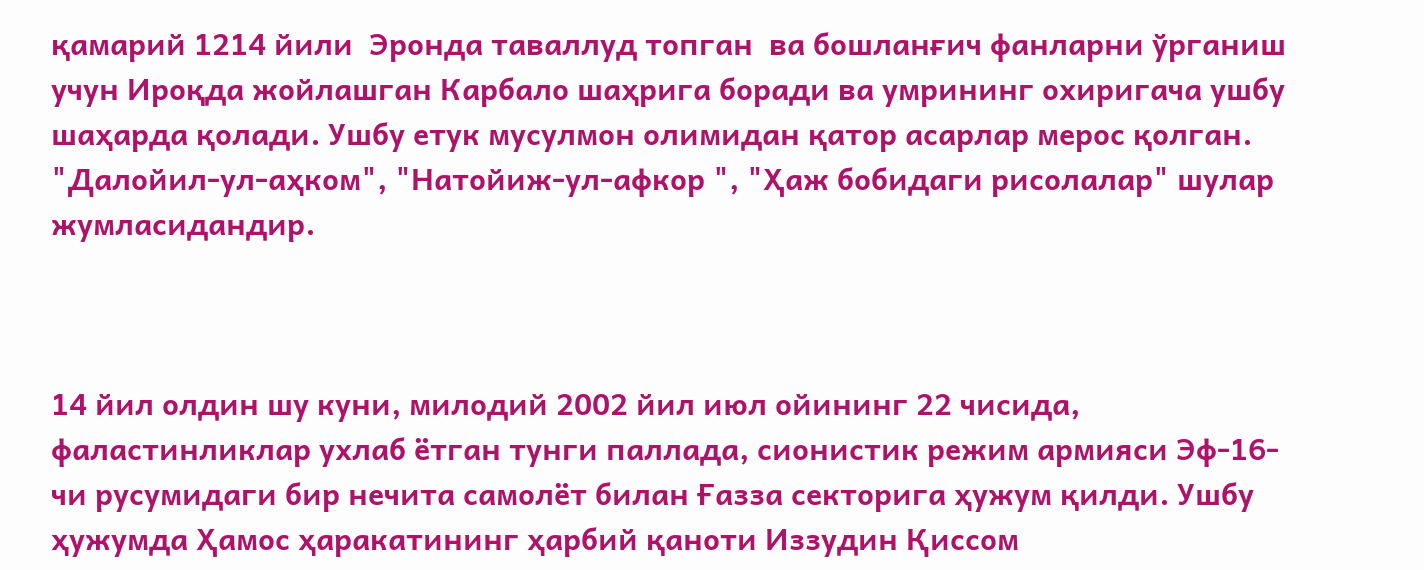қамарий 1214 йили  Эронда таваллуд топган  ва бошланғич фанларни ўрганиш учун Ироқда жойлашган Карбало шаҳрига боради ва умрининг охиригача ушбу шаҳарда қолади. Ушбу етук мусулмон олимидан қатор асарлар мерос қолган. "Далойил-ул-аҳком", "Натойиж-ул-афкор ", "Ҳаж бобидаги рисолалар" шулар жумласидандир.



14 йил олдин шу куни, милодий 2002 йил июл ойининг 22 чисида, фаластинликлар ухлаб ётган тунги паллада, сионистик режим армияси Эф-16-чи русумидаги бир нечита самолёт билан Ғазза секторига ҳужум қилди. Ушбу ҳужумда Ҳамос ҳаракатининг ҳарбий қаноти Иззудин Қиссом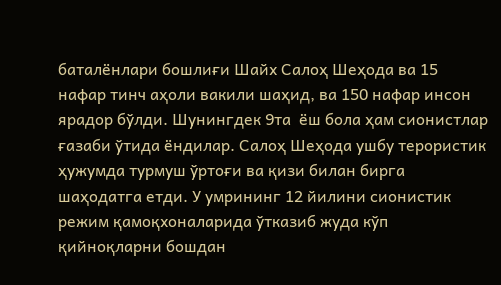баталёнлари бошлиғи Шайх Салоҳ Шеҳода ва 15 нафар тинч аҳоли вакили шаҳид, ва 150 нафар инсон ярадор бўлди. Шунингдек 9та  ёш бола ҳам сионистлар ғазаби ўтида ёндилар. Салоҳ Шеҳода ушбу терористик ҳужумда турмуш ўртоғи ва қизи билан бирга шаҳодатга етди. У умрининг 12 йилини сионистик режим қамоқхоналарида ўтказиб жуда кўп қийноқларни бошдан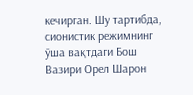кечирган. Шу тартибда, сионистик режимнинг ўша вақтдаги Бош Вазири Орел Шарон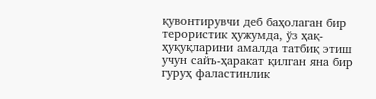қувонтирувчи деб баҳолаган бир терористик ҳужумда, ўз ҳақ-ҳуқуқларини амалда татбиқ этиш учун сайъ-ҳаракат қилган яна бир гуруҳ фаластинлик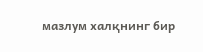мазлум халқнинг бир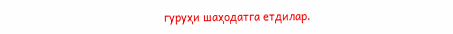гуруҳи шаҳодатга етдилар.